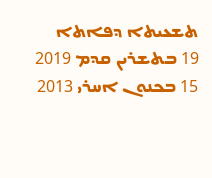ܬܫܥܝܬܐ ܕܦܐܬܐ
19 ܒܬܫܪܝܢ ܩܕܡ 2019
15 ܒܟܢܘܢ ܐܚܪܝ 2013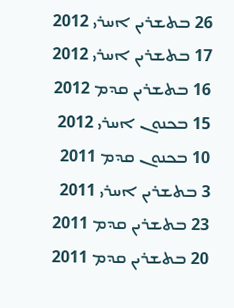26 ܒܬܫܪܝܢ ܐܚܪܝ 2012
17 ܒܬܫܪܝܢ ܐܚܪܝ 2012
16 ܒܬܫܪܝܢ ܩܕܡ 2012
15 ܒܟܢܘܢ ܐܚܪܝ 2012
10 ܒܟܢܘܢ ܩܕܡ 2011
3 ܒܬܫܪܝܢ ܐܚܪܝ 2011
23 ܒܬܫܪܝܢ ܩܕܡ 2011
20 ܒܬܫܪܝܢ ܩܕܡ 2011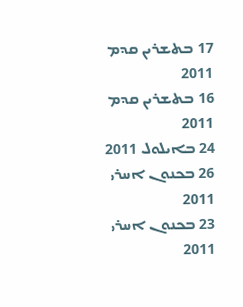17 ܒܬܫܪܝܢ ܩܕܡ 2011
16 ܒܬܫܪܝܢ ܩܕܡ 2011
24 ܒܐܝܠܘܠ 2011
26 ܒܟܢܘܢ ܐܚܪܝ 2011
23 ܒܟܢܘܢ ܐܚܪܝ 2011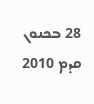28 ܒܟܢܘܢ ܩܕܡ 2010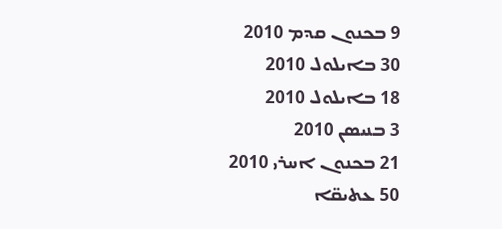9 ܒܟܢܘܢ ܩܕܡ 2010
30 ܒܐܝܠܘܠ 2010
18 ܒܐܝܠܘܠ 2010
3 ܒܢܝܣܢ 2010
21 ܒܟܢܘܢ ܐܚܪܝ 2010
50 ܥܬܝܩ̈ܐ